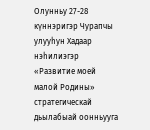Олунньу 27-28 күннэригэр Чурапчы улууһун Хадаар нэһилиэгэр «Развитие моей малой Родины» стратегическай дьылабыай оонньууга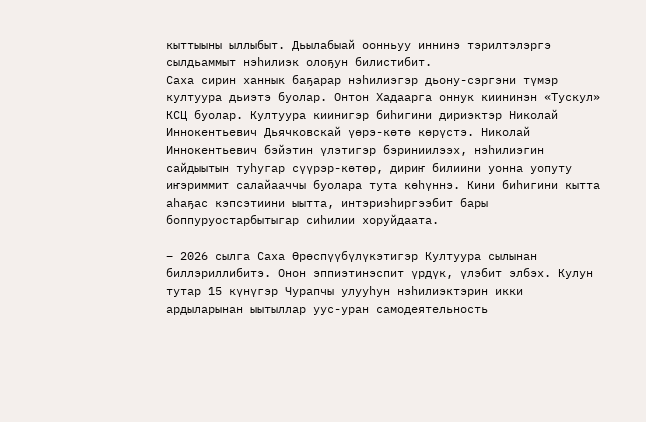кыттыыны ыллыбыт. Дьылабыай оонньуу иннинэ тэрилтэлэргэ сылдьаммыт нэһилиэк олоҕун билистибит.
Саха сирин ханнык баҕарар нэһилиэгэр дьону-сэргэни түмэр култуура дьиэтэ буолар. Онтон Хадаарга оннук киининэн «Тускул» КСЦ буолар. Култуура киинигэр биһигини дириэктэр Николай Иннокентьевич Дьячковскай үөрэ-көтө көрүстэ. Николай Иннокентьевич бэйэтин үлэтигэр бэриниилээх, нэһилиэгин сайдыытын туһугар сүүрэр-көтөр, дириҥ билиини уонна уопуту иҥэриммит салайааччы буолара тута көһүннэ. Кини биһигини кытта аһаҕас кэпсэтиини ыытта, интэриэһиргээбит бары боппуруостарбытыгар сиһилии хоруйдаата.

– 2026 сылга Саха Өрөспүүбүлүкэтигэр Култуура сылынан биллэриллибитэ. Онон эппиэтинэспит үрдүк, үлэбит элбэх. Кулун тутар 15 күнүгэр Чурапчы улууһун нэһилиэктэрин икки ардыларынан ыытыллар уус-уран самодеятельность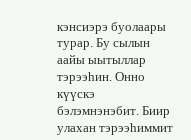кэнсиэрэ буолаары турар. Бу сылын аайы ыытыллар тэрээһин. Онно күүскэ бэлэмнэнэбит. Биир улахан тэрээһиммит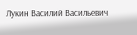Лукин Василий Васильевич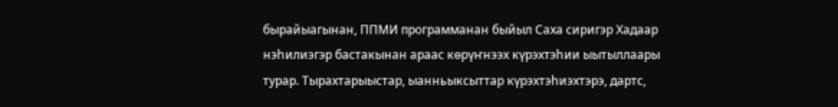бырайыагынан, ППМИ программанан быйыл Саха сиригэр Хадаар нэһилиэгэр бастакынан араас көрүҥнээх күрэхтэһии ыытыллаары турар. Тырахтарыыстар, ыанньыксыттар күрэхтэһиэхтэрэ, дартс,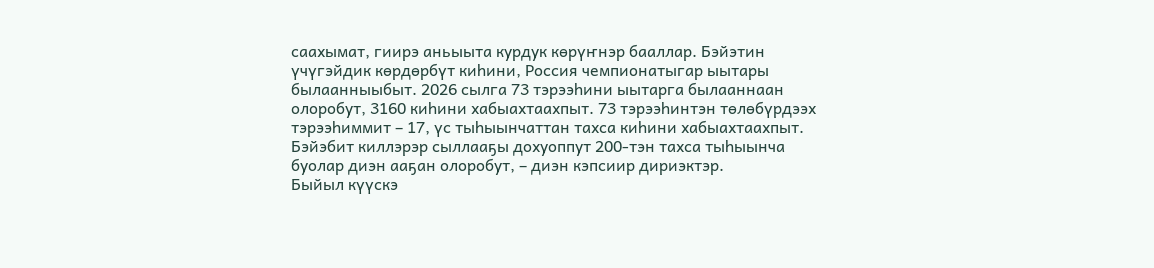саахымат, гиирэ аньыыта курдук көрүҥнэр бааллар. Бэйэтин үчүгэйдик көрдөрбүт киһини, Россия чемпионатыгар ыытары былаанныыбыт. 2026 сылга 73 тэрээһини ыытарга былааннаан олоробут, 3160 киһини хабыахтаахпыт. 73 тэрээһинтэн төлөбүрдээх тэрээһиммит – 17, үс тыһыынчаттан тахса киһини хабыахтаахпыт. Бэйэбит киллэрэр сыллааҕы дохуоппут 200-тэн тахса тыһыынча буолар диэн ааҕан олоробут, – диэн кэпсиир дириэктэр.
Быйыл күүскэ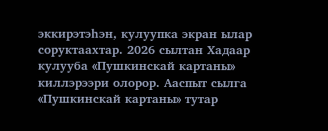эккирэтэһэн, кулуупка экран ылар соруктаахтар. 2026 сылтан Хадаар кулууба «Пушкинскай картаны» киллэрээри олорор. Ааспыт сылга «Пушкинскай картаны» тутар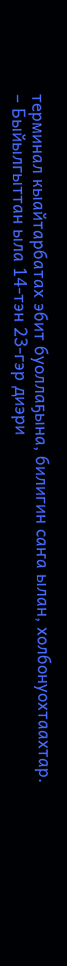терминал кыайтарбатах эбит буоллаҕына, билигин саҥа ылан, холбонуохтаахтар.
– Быйылгыттан ыла 14-тэн 23-гэр диэри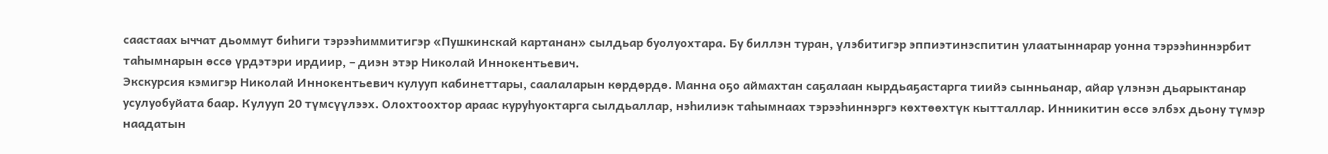саастаах ыччат дьоммут биһиги тэрээһиммитигэр «Пушкинскай картанан» сылдьар буолуохтара. Бу биллэн туран, үлэбитигэр эппиэтинэспитин улаатыннарар уонна тэрээһиннэрбит таһымнарын өссө үрдэтэри ирдиир, – диэн этэр Николай Иннокентьевич.
Экскурсия кэмигэр Николай Иннокентьевич кулууп кабинеттары, саалаларын көрдөрдө. Манна оҕо аймахтан саҕалаан кырдьаҕастарга тиийэ сынньанар, айар үлэнэн дьарыктанар усулуобуйата баар. Кулууп 20 түмсүүлээх. Олохтоохтор араас куруһуоктарга сылдьаллар, нэһилиэк таһымнаах тэрээһиннэргэ көхтөөхтүк кытталлар. Инникитин өссө элбэх дьону түмэр наадатын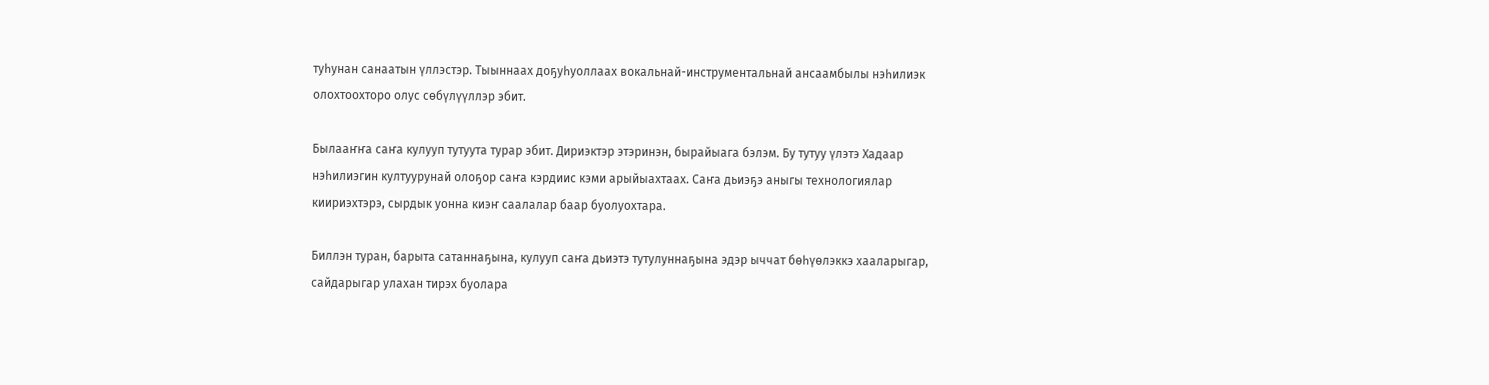туһунан санаатын үллэстэр. Тыыннаах доҕуһуоллаах вокальнай-инструментальнай ансаамбылы нэһилиэк олохтоохторо олус сөбүлүүллэр эбит.

Былааҥҥа саҥа кулууп тутуута турар эбит. Дириэктэр этэринэн, бырайыага бэлэм. Бу тутуу үлэтэ Хадаар нэһилиэгин култуурунай олоҕор саҥа кэрдиис кэми арыйыахтаах. Саҥа дьиэҕэ аныгы технологиялар киириэхтэрэ, сырдык уонна киэҥ саалалар баар буолуохтара.

Биллэн туран, барыта сатаннаҕына, кулууп саҥа дьиэтэ тутулуннаҕына эдэр ыччат бөһүөлэккэ хааларыгар, сайдарыгар улахан тирэх буолара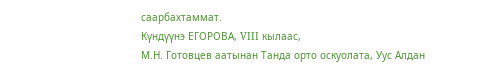саарбахтаммат.
Күндүүнэ ЕГОРОВА, VIII кылаас,
М.Н. Готовцев аатынан Танда орто оскуолата, Уус Алдан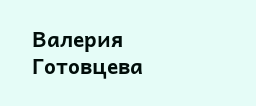Валерия Готовцева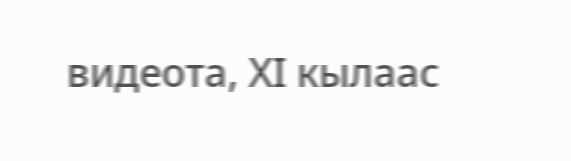видеота, ХI кылаас